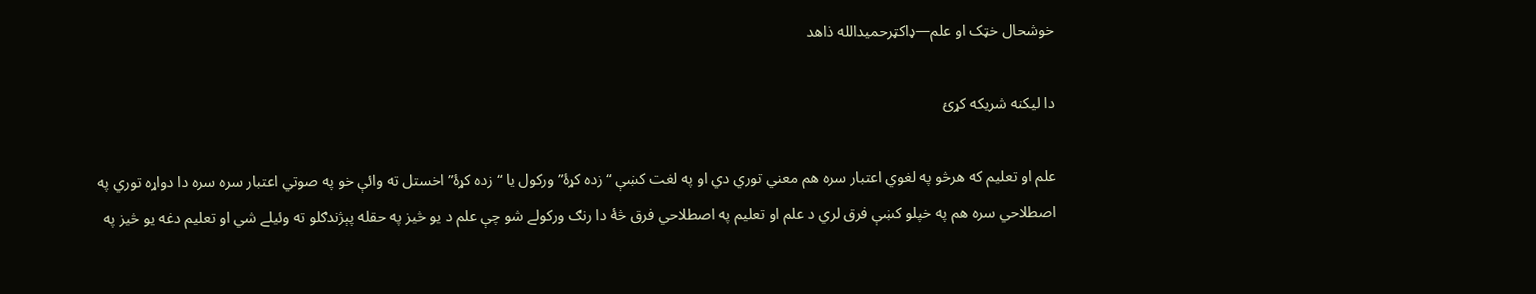خوشحال خټک او علم—ډاکټرحميدالله ذاهد

دا ليکنه شريکه کړئ

علم او تعليم که هرڅو په لغوي اعتبار سره هم معني توري دي او په لغت کښې “زده کړۀ” ورکول يا “زده کړۀ” اخستل ته وائې خو په صوتي اعتبار سره سره دا دواړه توري په اصطلاحي سره هم په خپلو کښې فرق لري د علم او تعليم په اصطلاحي فرق څۀ دا رنګ ورکولے شو چې علم د يو څيز په حقله پېژندګلو ته وئيلے شي او تعليم دغه يو څيز په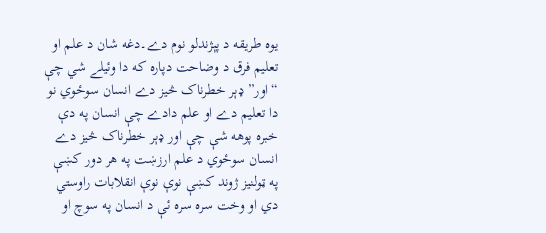يوه طريقه د پېژندلو نوم دے۔دغه شان د علم او تعليم فرق د وضاحت دپاره که دا وئيلے شي چې “اور” ډېر خطرناک څيز دے انسان سوځوي نو دا تعليم دے او علم دادے چې انسان په دې خبره پوهه شې چې اور ډېر خطرناک څيز دے انسان سوځوي د علم ارزښت په هر دور کښې په ټولنيز ژوند کښې نوې نوې انقلابات راوستي دي او وخت سره سره ئې د انسان په سوچ او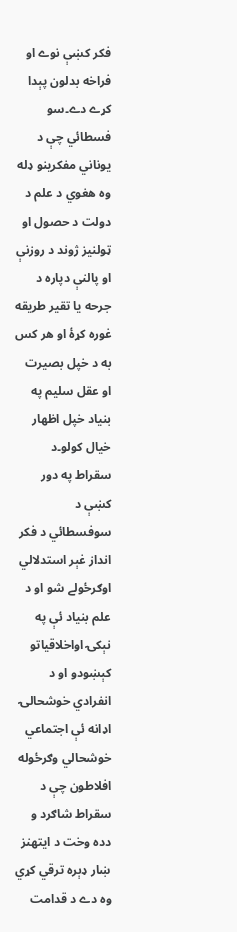فکر کښې نوے او فراخه بدلون پېدا کړے دے۔سو فسطائي چې د يوناني مفکرينو ډله وه هغوي د علم د دولت د حصول او ټولنيز ژوند د روزنې او پالنې دپاره د جرحه يا تقير طريقه غوره کړۀ او هر کس به د خپل بصيرت او عقل سليم په بنياد خپل اظهار خيال کولو۔د سقراط په دور کښې د سوفسطائي د فکر انداز غېر استدلالي اوګرځولے شو او د علم بنياد ئې په نېکۍ اواخلاقياتو کېښودو او د انفرادي خوشحالۍ اډانه ئې اجتماعي خوشحالي وګرځوله افلاطون چې د سقراط شاګرد و دده وخت د ايتهنز ښار ډېره ترقي کړي وه دے د قدامت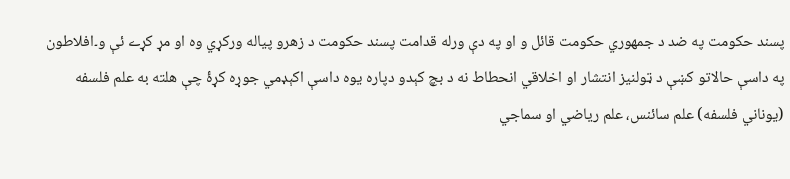پسند حکومت په ضد د جمهوري حکومت قائل و او په دې ورله قدامت پسند حکومت د زهرو پياله ورکړي وه او مړ کړے ئې و۔افلاطون په داسې حالاتو کښې د ټولنيز انتشار او اخلاقي انحطاط نه د بچ کېدو دپاره يوه داسې اکېډمي جوړه کړۀ چې هلته به علم فلسفه (يوناني فلسفه) علم سائنس، علم رياضي او سماجي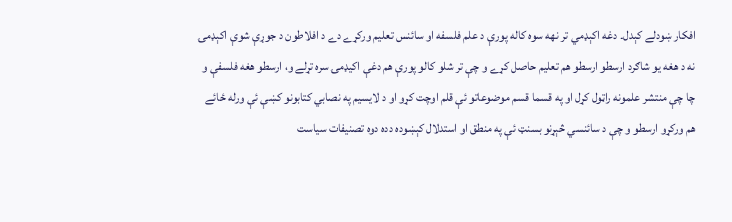افکار ښودلے کېدل۔ دغه اکېډمي تر نهه سوه کاله پورې د علم فلسفه او سائنس تعليم ورکړے دے د افلاطون د جوړې شوې اکېډمۍ نه د هغه يو شاګرد ارسطو ارسطو هم تعليم حاصل کړے و چې تر شلو کالو پورې هم دغې اکيډمۍ سره تړلے و، ارسطو هغه فلسفې و چا چې منتشر علمونه راټول کړل او په قسما قسم موضوعاتو ئې قلم اوچت کړو او د لايسيم په نصابي کتابونو کښې ئې ورله ځائے هم ورکړو ارسطو و چې د سائنسي څېړنو بسنټ ئې په منطق او استدلال کېښوده دده دوه تصنيفات سياست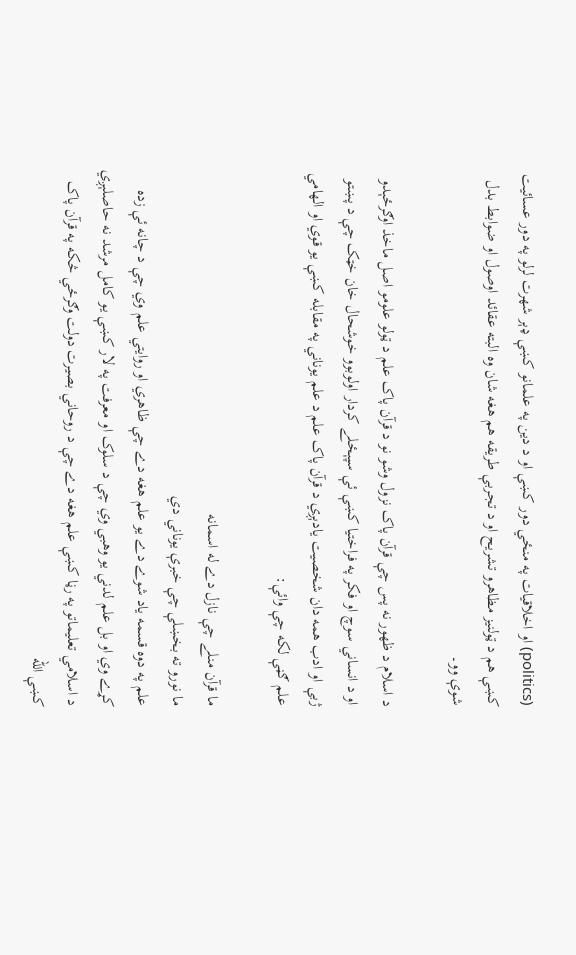(politics) او اخلاقيات په منځي دور کښې او د دين په علمانو کښې ډېر شهرت لرلو په دور عسائيت کښې هم د ټولنيز مظاهرو تشريح او د تجربې طريقه هم هغه شان وه البته عقائد اوصول او ضوابط بدل شوې وو۔

د اسلام د ظهور نه پس چې قرآن پاک نزول وشو نو د قرآن پاک علم د ټولو علومو اصل ماخذ اوګرځېدو او د انساني سوچ او فکر په فراختيا کښې ئې سپېځلے کردار اولوبوو خوشحال خان خټک چې د پښتو ژبې او ادب همه دان شخصيت يادېږي د قرآن پاک علم د علم يوناني په مقابله کښې يو قوي او الهامي علم ګڼې لکه چې وائې:

ما قرآن منلے چې نازل دے له اسمانه
ما نورو ته بخښلې چې خبرې يوناني دي
علم په دوه قسمه ياد شوے دے يو علم هغه دے چې ظاهري او روايتي علم وي چې د چانه ئې زده کړے وي او بل علم لدني يو وهبي وي چې د سلوک او معرفت په لار کښې يو کامل مرشد نه حاصلېږي د اسلامي تعليماتو په رڼا کښې علم هغه دے چې د روحاني بصيرت دولت وګرځي څکه په قرآن پاک کښې الله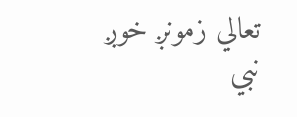تعالي زمونږ خوږ نبي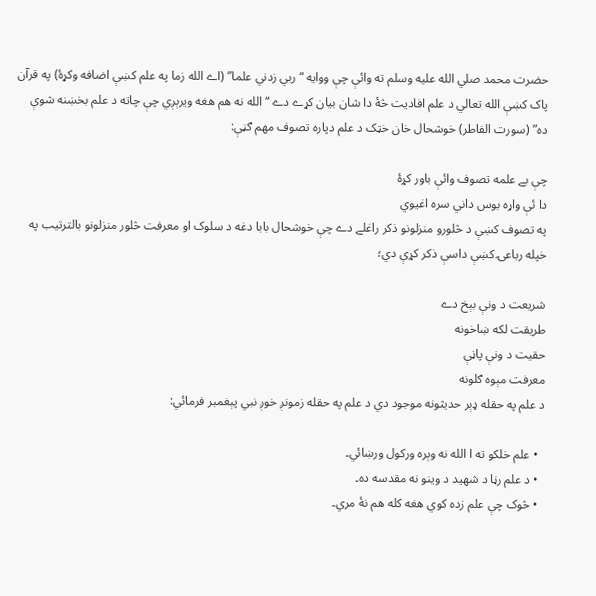حضرت محمد صلي الله عليه وسلم ته وائې چې ووايه “ربي زدني علما” (اے الله زما په علم کښې اضافه وکړۀ) په قرآن پاک کښې الله تعالي د علم افاديت څۀ دا شان بيان کړے دے “الله نه هم هغه ويرېږي چې چاته د علم بخښنه شوې ده” (سورت الفاطر) خوشحال خان خټک د علم دپاره تصوف مهم ګڼې:

چې بے علمه تصوف وائې باور کړۀ
دا ئې واړه بوس داني سره اغيوي
په تصوف کښې د څلورو منزلونو ذکر راغلے دے چې خوشحال بابا دغه د سلوک او معرفت څلور منزلونو بالترتيب په خپله رباعۍ کښې داسې ذکر کړې دي؛

شريعت د ونې بېخ دے
طريقت لکه ښاخونه
حقيت د ونې پاڼې
معرفت مېوه ګلونه
د علم په حقله ډېر حديثونه موجود دي د علم په حقله زمونږ خوږ نبي پېغمبر فرمائي:

  • علم خلکو ته ا الله نه وېره ورکول ورښائي۔
  • د علم رڼا د شهيد د وينو نه مقدسه ده۔
  • څوک چې علم زده کوي هغه کله هم نۀ مري۔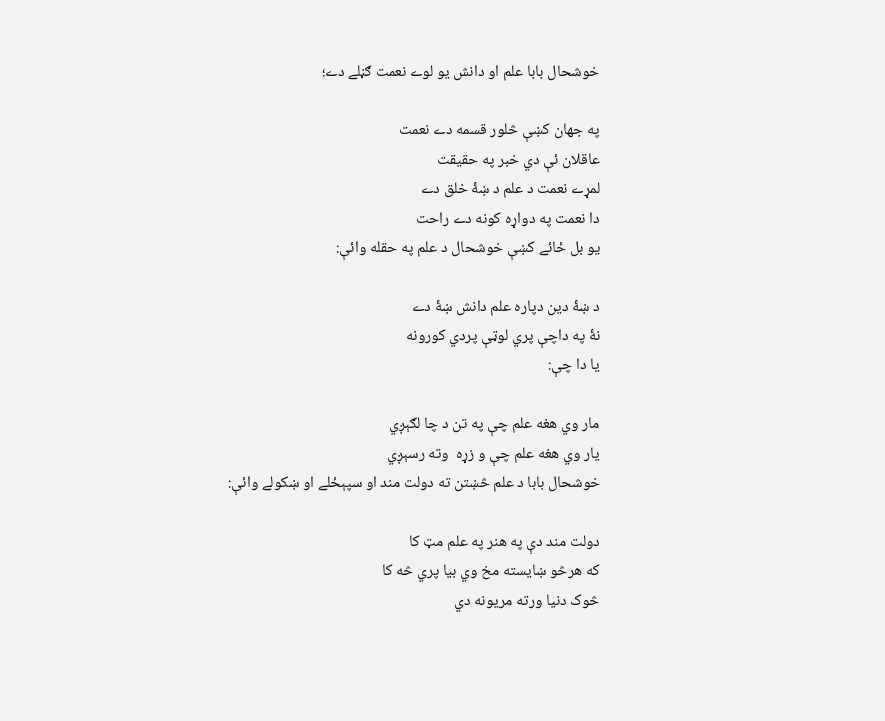خوشحال بابا علم او دانش يو لوے نعمت ګڼلے دے؛

په جهان کښې څلور قسمه دے نعمت
عاقلان ئې دي خبر په حقيقت
لمړے نعمت د علم د ښۀ خلق دے
دا نعمت په دواړه کونه دے راحت
يو بل ځائے کښې خوشحال د علم په حقله وائې:

د ښۀ دين دپاره علم دانش ښۀ دے
نۀ په داچې پري لوټې پردي کورونه
يا دا چې:

مار وي هغه علم چې په تن د چا لګېږي
يار وي هغه علم چې و زړه  وته رسېږي
خوشحال بابا د علم څښتن ته دولت مند او سپېځلے او ښکولے وائې:

دولت مند دې په هنر په علم مټ کا
که هرڅو ښايسته مخ وي بيا پري څه کا
څوک دنيا ورته مريونه دي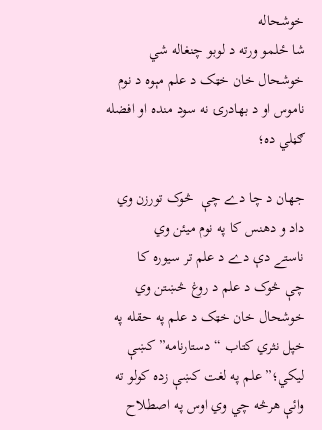خوشحاله
شا ځلمو ورته د لوبو چنغاله شي
خوشحال خان خټک د علم مېوه د نوم ناموس او د بهادرۍ نه سود منده او افضله ګڼلي ده؛

جهان د چا دے چې  څوک تورزن وي
داد و دهنس کا په نوم ميئن وي
ناستے دې دے د علم تر سيوره کا
چې څوک د علم د روغ څښتن وي
خوشحال خان خټک د علم په حقله په خپل نثري کتاب “دستارنامه” کښې ليکي؛”علم په لغت کښې زده کولو ته وائې هرڅه چي وي اوس په اصطلاح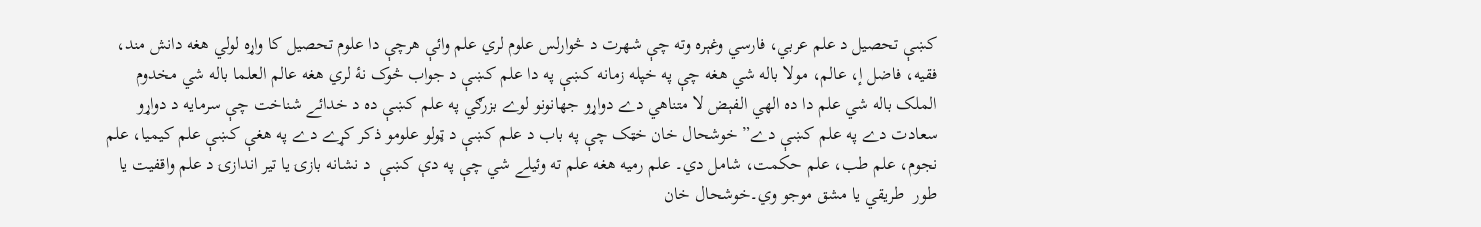کښې تحصيل د علم عربي، فارسي وغېره وته چې شهرت د څوارلس علوم لري علم وائې هرچې دا علوم تحصيل کا واړه لولي هغه دانش مند، فقيه، فاضل إ، عالم، مولا باله شي هغه چې په خپله زمانه کښې په دا علم کښې د جواب څوک نۀ لري هغه عالم العلما باله شي مخدوم الملک باله شي علم دا ده الهي الفېض لا متناهي دے دواړو جهانونو لوے بزرګي په علم کښې ده د خدائے شناخت چې سرمايه د دواړو سعادت دے په علم کښې دے” خوشحال خان خټک چې په باب د علم کښې د ټولو علومو ذکر کړے دے په هغې کښې علم کيميا، علم نجوم، علم طب، علم حکمت، شامل دي۔ علم رميه هغه علم ته وئيلے شي چې په دې کښې  د نشانه بازۍ يا تير اندازۍ د علم واقفيت يا طور  طريقي يا مشق موجو وي۔خوشحال خان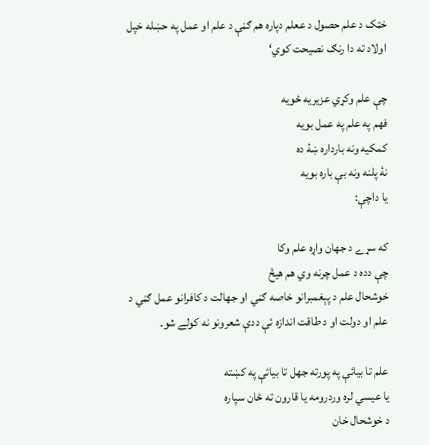خټک د علم حصول د ععلم دپاره هم ګڼې د علم او عمل په حښله خپل اولاد ته دا رنګ نصيحت کوي‘

چې علم وکړي عزيريه ځويه
فهم په علم په عمل بويه
کمکيه ونه بارداره ښۀ ده
نۀ پلنه ونه بې باره بويه
يا داچې:

که سړے د جهان واړه علم وکا
چې دده د عمل چرنه وي هم هيڅ
خوشحال علم د پېغمبرانو خاصه ګڼي او جهالت د کافرانو عمل ګڼي د علم او دولت او د طاقت اندازه ئې ددې شعرونو نه کولے شو۔

علم تا بيائې په پورته جهل تا بيائې په کښته
يا عيسي لره وردرومه يا قارون ته ځان سپاره
د خوشحال خان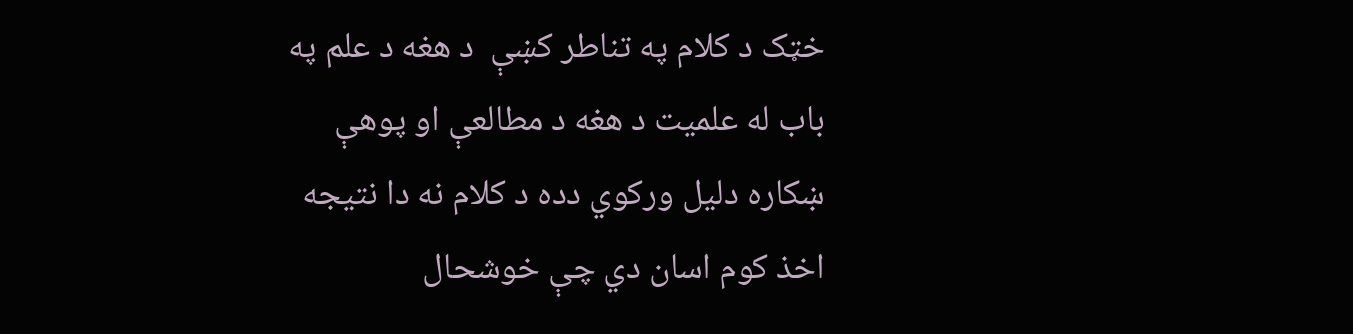خټک د کلام په تناطر کښې  د هغه د علم په باب له علميت د هغه د مطالعې او پوهې ښکاره دليل ورکوي دده د کلام نه دا نتيجه اخذ کوم اسان دي چې خوشحال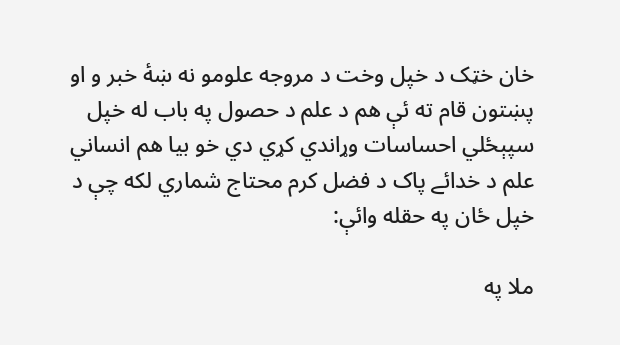خان خټک د خپل وخت د مروجه علومو نه ښۀ خبر و او پښتون قام ته ئې هم د علم د حصول په باب له خپل سپېځلي احساسات وړاندي کړي دي خو بيا هم انساني علم د خدائے پاک د فضل کرم محتاج شماري لکه چې د خپل ځان په حقله وائې:

ملا په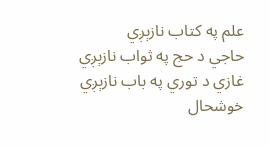علم په کتاب نازېږي
حاجي د حج په ثواب نازېږي
غازي د توري په باب نازېږي
خوشحال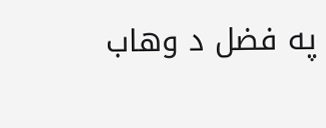په فضل د وهاب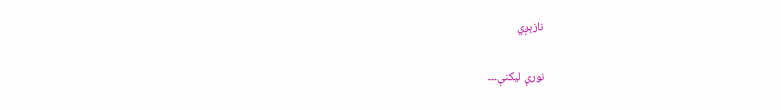نازېږي

نورې ليکنې۔۔۔